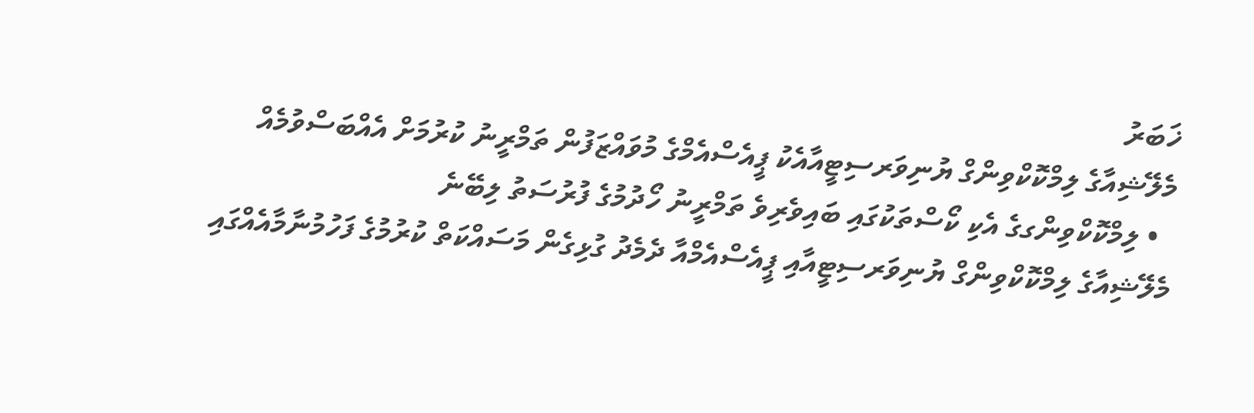ޚަބަރު
މެލޭޝިއާގެ ލިމްކޮކްވިންގް ޔުނިވަރސިޓީއާއެކު ޕީއެސްއެމްގެ މުވައްޒަފުން ތަމްރީނު ކުރުމަށް އެއްބަސްވުމެއް
  • ލިމްކޮކްވިންގގެ އެކި ކޯސްތަކުގައި ބައިވެރިވެ ތަމްރީނު ހޯދުމުގެ ފުރުސަތު ލިބޭނެ
މެލޭޝިއާގެ ލިމްކޮކްވިންގް ޔުނިވަރސިޓީއާއި ޕީއެސްއެމްއާ ދެމެދު ގުޅިގެން މަސައްކަތް ކުރުމުގެ ފަހުމުނާމާއެއްގައި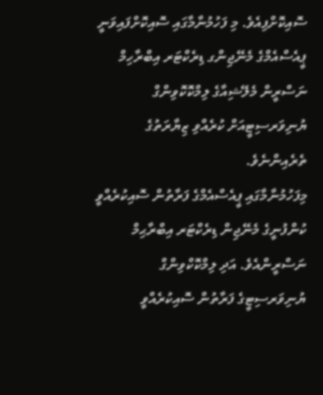ސޮއިކޮށްފިއެވެ. މި ފަހުމުނާމާގައި ސޮއިކޮށްފައިވަނީ ޕީއެސްއެމްގެ މެނޭޖިންގ ޑިރެކްޓަރ އިބްރާހިމް ނަސްރީން މެލޭޝިއާގެ ލިމްކޮކޮވިންގް ޔުނިވަރސިޓީއަށް ކުރެއްވި ޒިޔާރަތުގެ ތެރެއިންނެވެ.
މިފަހުމުނާމާގައި ޕީއެސްއެމްގެ ފަރާތުން ސޮއިކުރެއްވީ ކުންފުނީގެ މެނޭޖިން ޑިރެކްޓަރ އިބްރާޙިމް ނަސްރީންއެވެ. އަދި ލިމްކޮކްވިންގް ޔުނިވަރސިޓީގެ ފަރާތުން ސޮއިކުރެއްވީ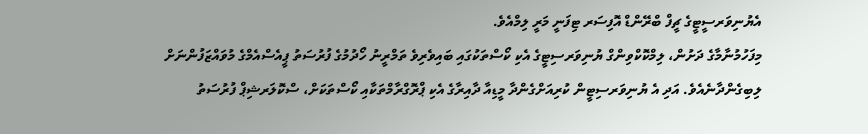އެޔުނިވަރސީޓީގެ ޗީފް ބްރޭންޑް އޮފިސަރ ޓިފަނީ މަރީ ލިމްއެވެ.
މިފަހުމުނާމާގެ ދަށުން، ލިމްކޮކްވިންގް ޔުނިވަރސިޓީގެ އެކި ކޯސްތަކުގައި ބައިވެރިވެ ތަމްރީނު ހޯދުމުގެ ފުރުސަތު ޕީއެސްއެމްގެ މުވައްޒަފުންނަށް ލިބިގެންދާނެއެވެ. އަދި އެ ޔުނިވަރސިޓީން ކުރިއަށްގެންދާ މީޑިއާ ދާއިރާގެ އެކި ޕްރޮގްރާމްތަކާއި ކޯސްތަކަށް، ސްކޮލަރޝިޕް ފުރުސަތު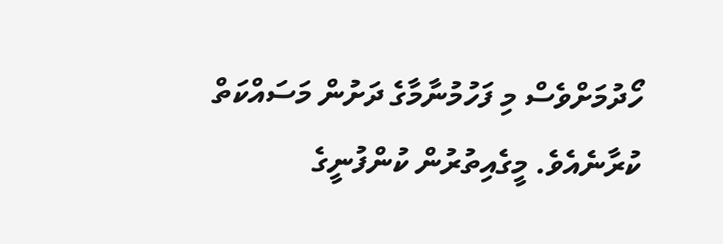ހޯދުމަށްވެސް މި ފަހުމުނާމާގެ ދަށުން މަސައްކަތް ކުރާނެއެވެ. މީގެއިތުރުން ކުންފުނީގެ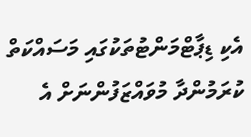އެކި ޑިޕާޓްމަންޓުތަކުގައި މަސައްކަތް ކުރަމުންދާ މުވައްޒަފުންނަށް އެ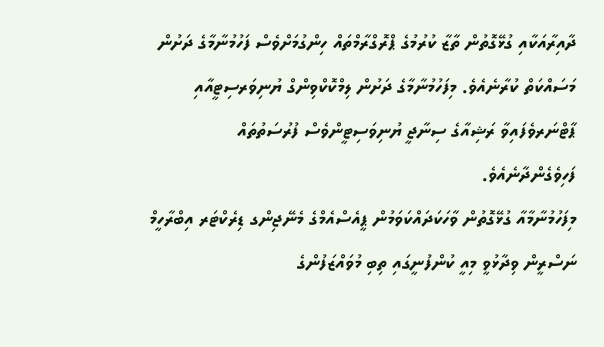ދާއިރާއަކާއި ގުޅޭގޮތުން ތާޒާ ކުރުމުގެ ޕްރޮގްރާމްތައް ހިންގުމަށްވެސް ފަހުމުނާމާގެ ދަށުން މަސައްކަތް ކުރާނެއެވެ. މިފަހުމުނާމާގެ ދަށުން ލިމްކޮކްވިންގް ޔުނިވަރސިޓީއާއި ޕާޓްނަރވެފައިވާ ރަޝިއާގެ ސިނާޖީ ޔުނިވަސިޓީންވެސް ފުރުސަތުތައް ފަހިވެގެންދާނެއެވެ.
މިފަހުމުނާމާއާ ގުޅޭގޮތުން ވާހަކަދައްކަވަމުން ޕީއެސްއެމްގެ މެނޭޖިންގ ޑިރެކްޓަރ އިބްރާހީމް ނަސްރީން ވިދާޅުވީ މިއީ ކުންފުނީގައި ތިބި މުވައްޒަފުންގެ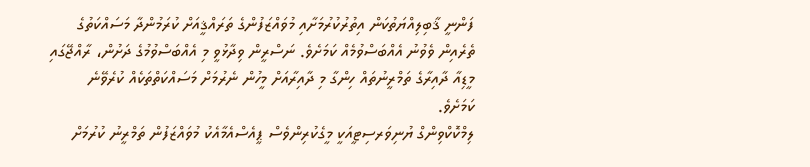ފަންނީ ޤާބިލިއްޔަތުކަން އިތުރުކުރުމަށާއި މުވައްޒަފުންގެ ތަރައްޤީއަށް ކުރަމުންދާ މަސައްކަތުގެ ތެރެއިން ވެވުނު އެއްބަސްވުމެއް ކަމަށެވެ. ނަސްރީން ވިދާޅުވީ މި އެއްބަސްވުމުގެ ދަށުން، ރާއްޖޭގައި މީޑިއާ ދާއިރާގެ ތަމްރީނުތައް ހިންގާ މި ދާއިރާއަށް މީހުން ނެރުމަށް މަސައްކަތްތަކެއް ކުރެވޭނެ ކަމަށެވެ.
ލިމްކޮކްވިންގް ޔުނިވަރސިޓީއަކީ މީގެކުރިންވެސް ޕީއެސްއެމާއެކު މުވައްޒަފުން ތަމްރީނު ކުރުމަށް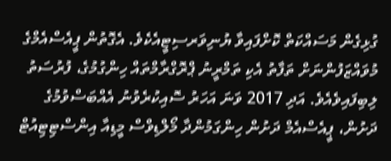ގުޅިގެން މަސައްކަތް ކޮށްފައިވާ ޔުނިވަރސިޓީއެކެވެ. އެގޮތުން ޕީއެސްއެމްގެ މުވައްޒަފުންނަށް ތަފާތު އެކި ތަމްރީނު ޕްރޮގްރާމްތައް ހިންގުމުގެ، ފުރުސަތު ލިބިފައިވެއެވެ. އަދި 2017 ވަނަ އަހަރު ސޮއިކުރެވުނު އެއްބަސްވުމުގެ ދަށުން، ޕީއެސްއެމް ދަށުން ހިންގަމުންދާ މޯލްޑިވްސް މީޑިއާ އިންސްޓިޓިއުޓް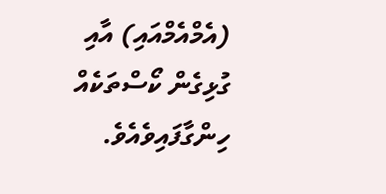(އެމްއެމްއައި) އާއި ގުޅިގެން ކޯސްތަކެއް ހިންގާފައިވެއެވެ.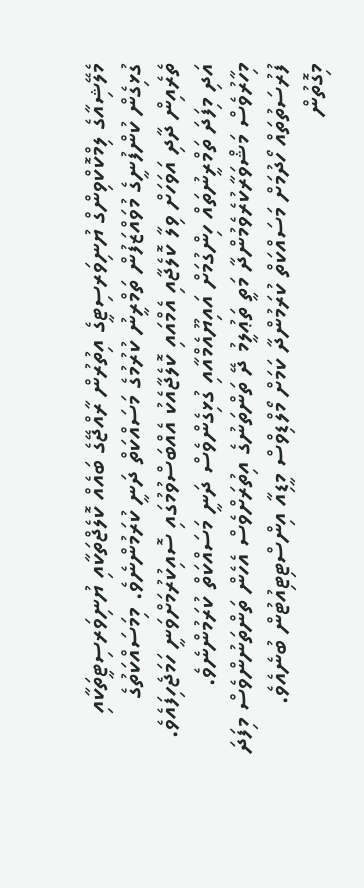މެލޭޝިއާގެ ލިމްކޮކްވިންގް ޔުނިވަރސިޓީގެ އިތުރުން ރާއްޖޭގެ ބައެއް ކޮލެޖްތަކާއި ޔުނިވަރސިޓީތަކާއި ގުޅިގެން ކުންފުނީގެ މުވައްޒަފުން ތަމްރީނު ކުރުމުގެ މަސައްކަތް ދަނީ ކުރަމުންނެވެ. މިމަސައްކަތުގެ ތެރެއިން ދާދި އަވަހަށް ވިލާ ކޮލެޖާއި އެމްއައި ކޮލެޖާއެކު އެއްބަސްވުމުގައި ސޮއިކުރުމަށްވަނީ ހަމަޖެހިފައެވެ. އަދި މިފަދަ ތަމްރީނުތައް ހިންގުމަށް އައިޔޫއެމްއާއި ގުޅިގެންވެސް ދަނީ މަސައްކަތް ކުރަމުންނެވެ.
މިހާރުވެސް މަޝްވަރާކުރެވެމުންދާ މަތީ ތަޢުލީމު ދޭ ތަންތަނުގެ އިތުރަށްވެސް އެހެން ތަންތަނުންވެސް މިފަދަ ފުރުސަތުތައް ހޯދުމަށް މަސައްކަތް ކުރަމުންދާ ކަމަށް މޯލްޑިވްސް މީޑިއާ އިންސްޓިޓިއުޓުން ބުނެއެވެ. މިގޮތުން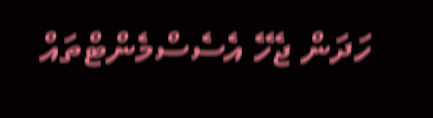ހަދަން ޖެހޭ އެސެސްމެންޓްތައް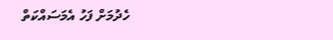ހެދުމަށް ފަހު އެމަސައްކަތް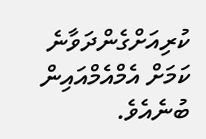ކުރިއަށްގެންދަވާނެ ކަމަށް އެމްއެމްއައިން ބުނެއެވެ.